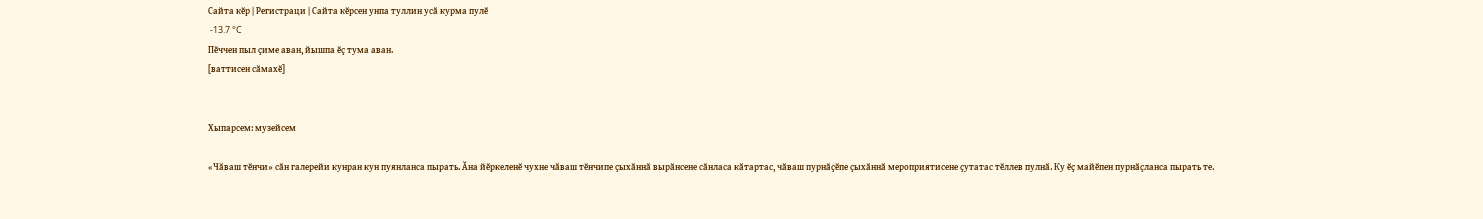Сайта кӗр | Регистраци | Сайта кӗрсен унпа туллин усӑ курма пулӗ
 -13.7 °C
Пӗччен пыл ҫиме аван, йышпа ӗҫ тума аван.
[ваттисен сӑмахӗ]


Хыпарсем: музейсем

«Чӑваш тӗнчи» сӑн галерейи кунран кун пуянланса пырать. Ӑна йӗркеленӗ чухне чӑваш тӗнчипе ҫыхӑннӑ вырӑнсене сӑнласа кӑтартас, чӑваш пурнӑҫӗпе ҫыхӑннӑ мероприятисене ҫутатас тӗллев пулнӑ. Ку ӗҫ майӗпен пурнӑҫланса пырать те.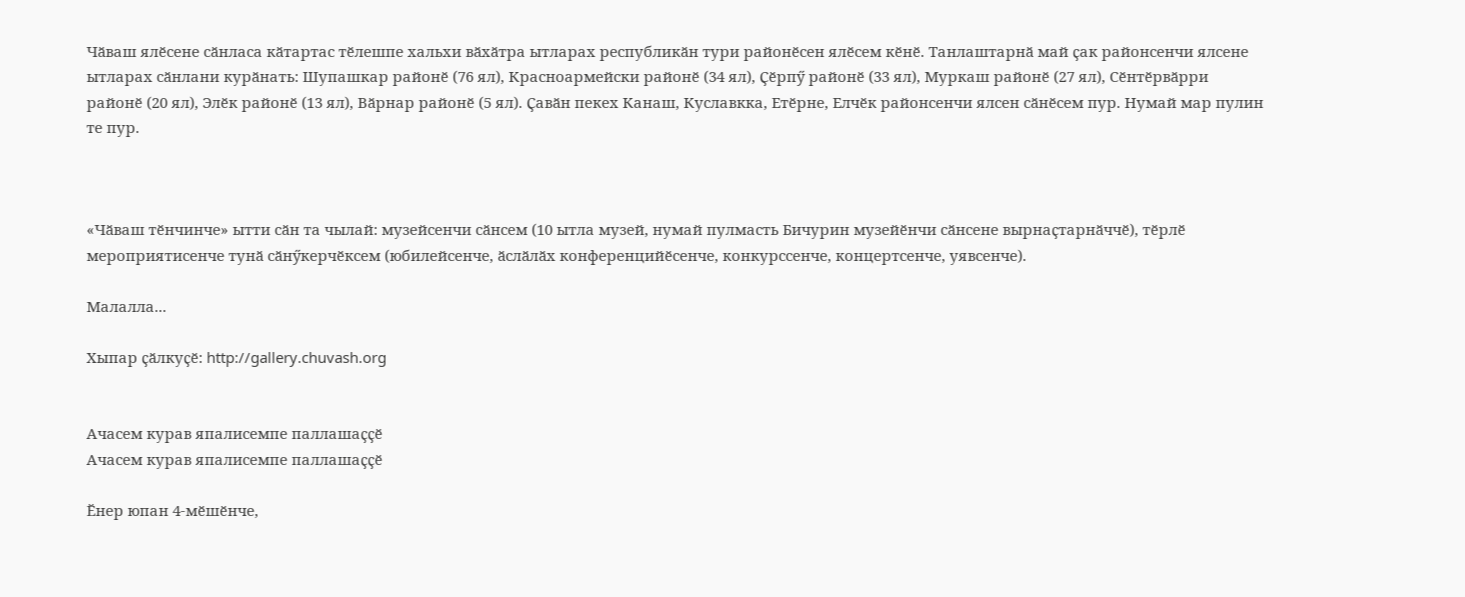Чӑваш ялӗсене сӑнласа кӑтартас тӗлешпе хальхи вӑхӑтра ытларах республикӑн тури районӗсен ялӗсем кӗнӗ. Танлаштарнӑ май ҫак районсенчи ялсене ытларах сӑнлани курӑнать: Шупашкар районӗ (76 ял), Красноармейски районӗ (34 ял), Ҫӗрпӳ районӗ (33 ял), Муркаш районӗ (27 ял), Сӗнтӗрвӑрри районӗ (20 ял), Элӗк районӗ (13 ял), Вӑрнар районӗ (5 ял). Ҫавӑн пекех Канаш, Куславкка, Етӗрне, Елчӗк районсенчи ялсен сӑнӗсем пур. Нумай мар пулин те пур.



«Чӑваш тӗнчинче» ытти сӑн та чылай: музейсенчи сӑнсем (10 ытла музей, нумай пулмасть Бичурин музейӗнчи сӑнсене вырнаҫтарнӑччӗ), тӗрлӗ мероприятисенче тунӑ сӑнӳкерчӗксем (юбилейсенче, ӑслӑлӑх конференцийӗсенче, конкурссенче, концертсенче, уявсенче).

Малалла...

Хыпар ҫӑлкуҫӗ: http://gallery.chuvash.org


Ачасем курав япалисемпе паллашаҫҫӗ
Ачасем курав япалисемпе паллашаҫҫӗ

Ӗнер юпан 4-мӗшӗнче,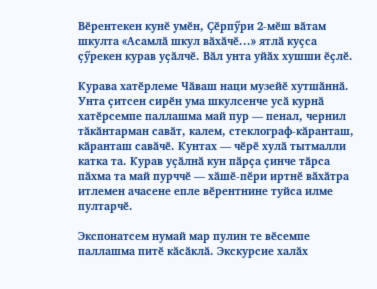Вӗрентекен кунӗ умӗн, Ҫӗрпӳри 2-мӗш вӑтам шкулта «Асамлӑ шкул вӑхӑчӗ...» ятлӑ куҫса ҫӳрекен курав уҫӑлчӗ. Вӑл унта уйӑх хушши ӗҫлӗ.

Курава хатӗрлеме Чӑваш наци музейӗ хутшӑннӑ. Унта ҫитсен сирӗн ума шкулсенче усӑ курнӑ хатӗрсемпе паллашма май пур — пенал, чернил тӑкӑнтарман савӑт, калем, стеклограф-кӑранташ, кӑранташ савӑчӗ. Кунтах — чӗрӗ хулӑ тытмалли катка та. Курав уҫӑлнӑ кун пӑрҫа ҫинче тӑрса пӑхма та май пурччӗ — хӑшӗ-пӗри иртнӗ вӑхӑтра итлемен ачасене епле вӗрентнине туйса илме пултарчӗ.

Экспонатсем нумай мар пулин те вӗсемпе паллашма питӗ кӑсӑклӑ. Экскурсие халӑх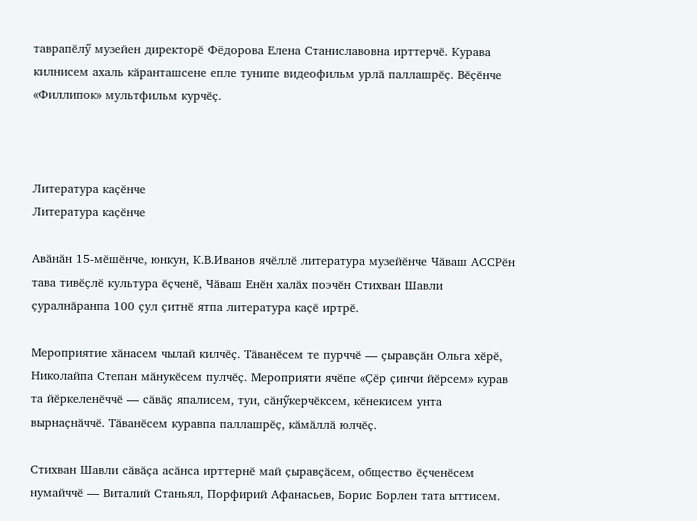таврапӗлӳ музейен директорӗ Фёдорова Елена Станиславовна ирттерчӗ. Курава килнисем ахаль кӑранташсене епле тунипе видеофильм урлӑ паллашрӗҫ. Вӗҫӗнче «Филлипок» мультфильм курчӗҫ.



Литература каҫӗнче
Литература каҫӗнче

Авӑнӑн 15-мӗшӗнче, юнкун, К.В.Иванов ячӗллӗ литература музейӗнче Чӑваш АССРӗн тава тивӗҫлӗ культура ӗҫченӗ, Чӑваш Енӗн халӑх поэчӗн Стихван Шавли ҫуралнӑранпа 100 ҫул ҫитнӗ ятпа литература каҫӗ иртрӗ.

Мероприятие хӑнасем чылай килчӗҫ. Тӑванӗсем те пурччӗ — ҫыравҫӑн Ольга хӗрӗ, Николайпа Степан мӑнукӗсем пулчӗҫ. Мероприяти ячӗпе «Ҫӗр ҫинчи йӗрсем» курав та йӗркеленӗччӗ — сӑвӑҫ япалисем, туи, сӑнӳкерчӗксем, кӗнекисем унта вырнаҫнӑччӗ. Тӑванӗсем куравпа паллашрӗҫ, кӑмӑллӑ юлчӗҫ.

Стихван Шавли сӑвӑҫа асӑнса ирттернӗ май ҫыравҫӑсем, общество ӗҫченӗсем нумайччӗ — Виталий Станьял, Порфирий Афанасьев, Борис Борлен тата ыттисем.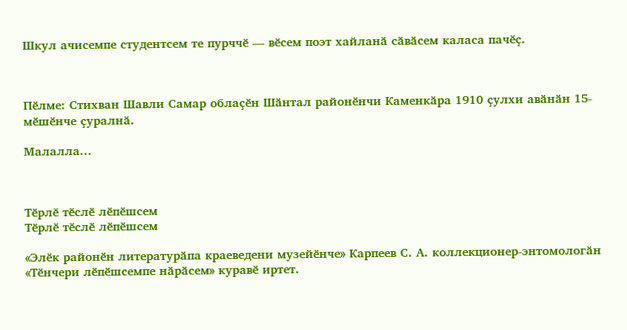Шкул ачисемпе студентсем те пурччӗ — вӗсем поэт хайланӑ сӑвӑсем каласа пачӗҫ.



Пӗлме: Стихван Шавли Самар облаҫӗн Шӑнтал районӗнчи Каменкӑра 1910 ҫулхи авӑнӑн 15-мӗшӗнче ҫуралнӑ.

Малалла...



Тӗрлӗ тӗслӗ лӗпӗшсем
Тӗрлӗ тӗслӗ лӗпӗшсем

«Элӗк районӗн литературӑпа краеведени музейӗнче» Карпеев С. А. коллекционер-энтомологӑн «Тӗнчери лӗпӗшсемпе нӑрӑсем» куравӗ иртет.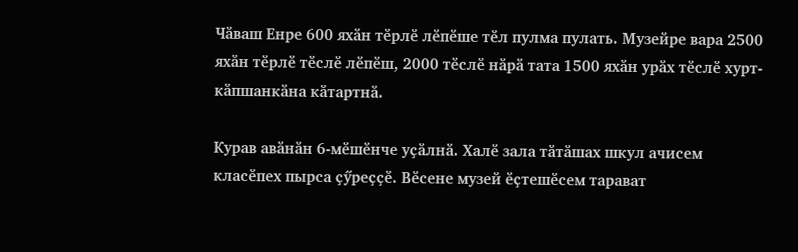Чӑваш Енре 600 яхӑн тӗрлӗ лӗпӗше тӗл пулма пулать. Музейре вара 2500 яхӑн тӗрлӗ тӗслӗ лӗпӗш, 2000 тӗслӗ нӑрӑ тата 1500 яхӑн урӑх тӗслӗ хурт-кӑпшанкӑна кӑтартнӑ.

Курав авӑнӑн 6-мӗшӗнче уҫӑлнӑ. Халӗ зала тӑтӑшах шкул ачисем класӗпех пырса ҫӳреҫҫӗ. Вӗсене музей ӗҫтешӗсем тарават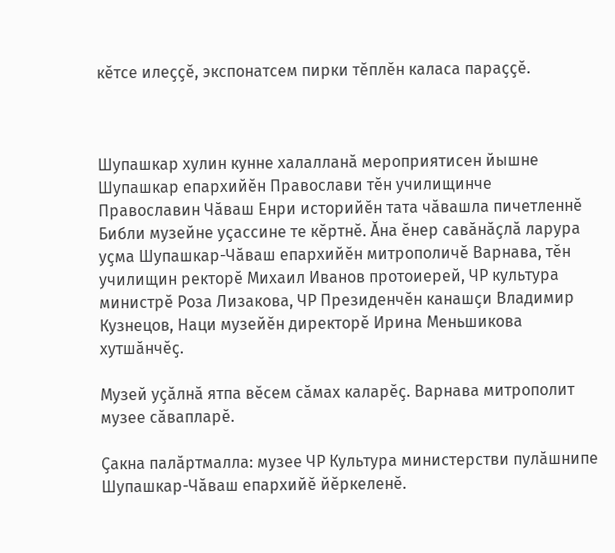кӗтсе илеҫҫӗ, экспонатсем пирки тӗплӗн каласа параҫҫӗ.



Шупашкар хулин кунне халалланӑ мероприятисен йышне Шупашкар епархийӗн Православи тӗн училищинче Православин Чӑваш Енри историйӗн тата чӑвашла пичетленнӗ Библи музейне уҫассине те кӗртнӗ. Ӑна ӗнер савӑнӑҫлӑ ларура уҫма Шупашкар-Чӑваш епархийӗн митрополичӗ Варнава, тӗн училищин ректорӗ Михаил Иванов протоиерей, ЧР культура министрӗ Роза Лизакова, ЧР Президенчӗн канашҫи Владимир Кузнецов, Наци музейӗн директорӗ Ирина Меньшикова хутшӑнчӗҫ.

Музей уҫӑлнӑ ятпа вӗсем сӑмах каларӗҫ. Варнава митрополит музее сӑвапларӗ.

Ҫакна палӑртмалла: музее ЧР Культура министерстви пулӑшнипе Шупашкар-Чӑваш епархийӗ йӗркеленӗ.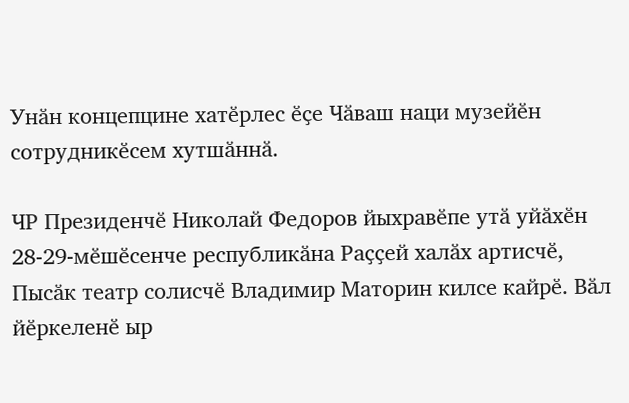Унӑн концепцине хатӗрлес ӗҫе Чӑваш наци музейӗн сотрудникӗсем хутшӑннӑ.

ЧР Президенчӗ Николай Федоров йыхравӗпе утӑ уйӑхӗн 28-29-мӗшӗсенче республикӑна Раҫҫей халӑх артисчӗ, Пысӑк театр солисчӗ Владимир Маторин килсе кайрӗ. Вӑл йӗркеленӗ ыр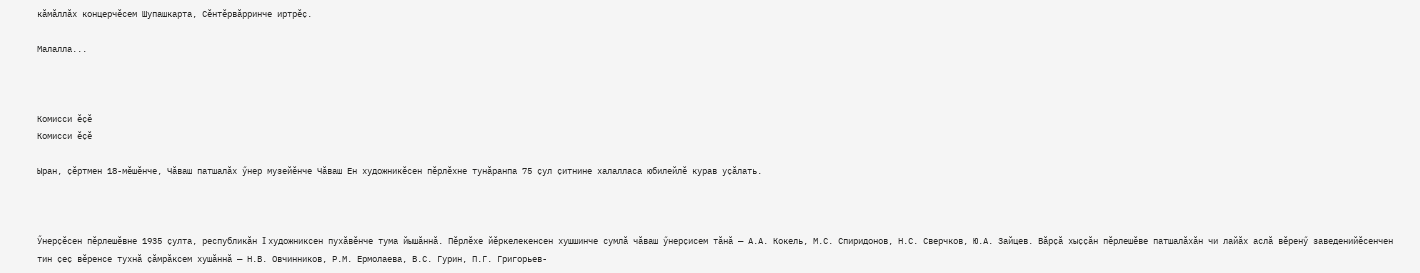кӑмӑллӑх концерчӗсем Шупашкарта, Сӗнтӗрвӑрринче иртрӗҫ.

Малалла...



Комисси ӗҫӗ
Комисси ӗҫӗ

Ыран, ҫӗртмен 18-мӗшӗнче, Чӑваш патшалӑх ӳнер музейӗнче Чӑваш Ен художникӗсен пӗрлӗхне тунӑранпа 75 ҫул ҫитнине халалласа юбилейлӗ курав уҫӑлать.



Ӳнерҫӗсен пӗрлешӗвне 1935 ҫулта, республикӑн I художниксен пухӑвӗнче тума йышӑннӑ. Пӗрлӗхе йӗркелекенсен хушшинче сумлӑ чӑваш ӳнерҫисем тӑнӑ — А.А. Кокель, М.С. Спиридонов, Н.С. Сверчков, Ю.А. Зайцев. Вӑрҫӑ хыҫҫӑн пӗрлешӗве патшалӑхӑн чи лайӑх аслӑ вӗренӳ заведенийӗсенчен тин ҫеҫ вӗренсе тухнӑ ҫӑмрӑксем хушӑннӑ — Н.В. Овчинников, Р.М. Ермолаева, В.С. Гурин, П.Г. Григорьев-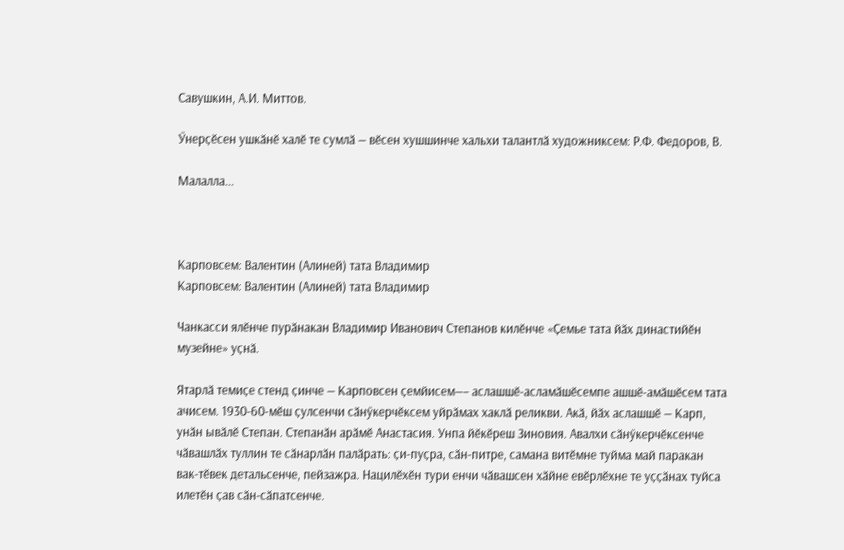Савушкин, А.И. Миттов.

Ӳнерҫӗсен ушкӑнӗ халӗ те сумлӑ — вӗсен хушшинче хальхи талантлӑ художниксем: Р.Ф. Федоров, В.

Малалла...



Карповсем: Валентин (Алиней) тата Владимир
Карповсем: Валентин (Алиней) тата Владимир

Чанкасси ялӗнче пурӑнакан Владимир Иванович Степанов килӗнче «Ҫемье тата йӑх династийӗн музейне» уҫнӑ.

Ятарлӑ темиҫе стенд ҫинче — Карповсен ҫемйисем—– аслашшӗ-асламӑшӗсемпе ашшӗ-амӑшӗсем тата ачисем. 1930-60-мӗш ҫулсенчи сӑнӳкерчӗксем уйрӑмах хаклӑ реликви. Акӑ, йӑх аслашшӗ — Карп, унӑн ывӑлӗ Степан. Степанӑн арӑмӗ Анастасия. Унпа йӗкӗреш Зиновия. Авалхи сӑнӳкерчӗксенче чӑвашлӑх туллин те сӑнарлӑн палӑрать: ҫи-пуҫра, сӑн-питре, самана витӗмне туйма май паракан вак-тӗвек детальсенче, пейзажра. Нацилӗхӗн тури енчи чӑвашсен хӑйне евӗрлӗхне те уҫҫӑнах туйса илетӗн ҫав сӑн-сӑпатсенче.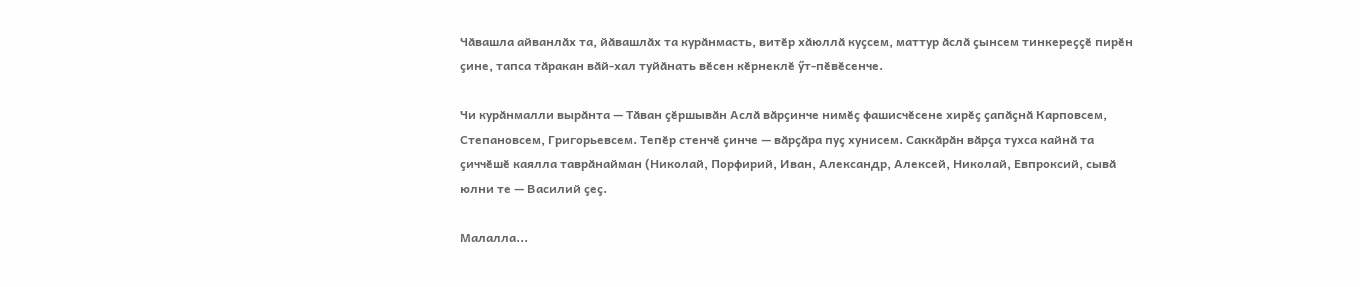Чӑвашла айванлӑх та, йӑвашлӑх та курӑнмасть, витӗр хӑюллӑ куҫсем, маттур ӑслӑ ҫынсем тинкереҫҫӗ пирӗн ҫине, тапса тӑракан вӑй-хал туйӑнать вӗсен кӗрнеклӗ ӳт-пӗвӗсенче.

Чи курӑнмалли вырӑнта — Тӑван ҫӗршывӑн Аслӑ вӑрҫинче нимӗҫ фашисчӗсене хирӗҫ ҫапӑҫнӑ Карповсем, Степановсем, Григорьевсем. Тепӗр стенчӗ ҫинче — вӑрҫӑра пуҫ хунисем. Саккӑрӑн вӑрҫа тухса кайнӑ та ҫиччӗшӗ каялла таврӑнайман (Николай, Порфирий, Иван, Александр, Алексей, Николай, Евпроксий, сывӑ юлни те — Василий ҫеҫ.

Малалла...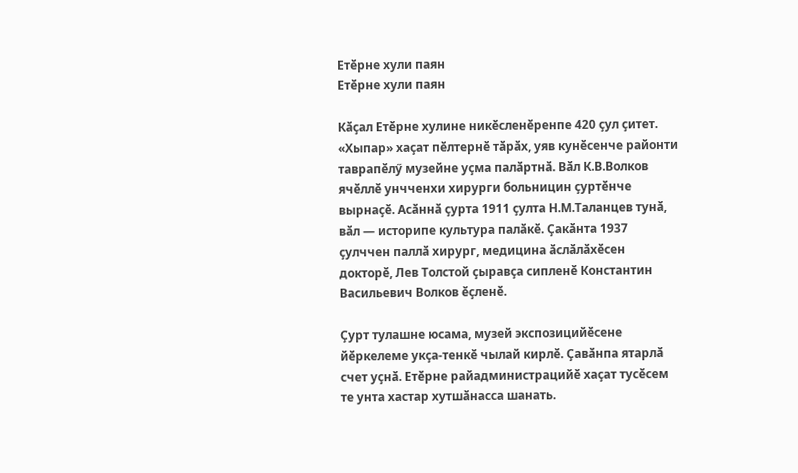Етӗрне хули паян
Етӗрне хули паян

Кӑҫал Етӗрне хулине никӗсленӗренпе 420 ҫул ҫитет. «Хыпар» хаҫат пӗлтернӗ тӑрӑх, уяв кунӗсенче районти таврапӗлӳ музейне уҫма палӑртнӑ. Вӑл К.В.Волков ячӗллӗ унчченхи хирурги больницин ҫуртӗнче вырнаҫӗ. Асӑннӑ ҫурта 1911 ҫулта Н.М.Таланцев тунӑ, вӑл — историпе культура палӑкӗ. Ҫакӑнта 1937 ҫулччен паллӑ хирург, медицина ӑслӑлӑхӗсен докторӗ, Лев Толстой ҫыравҫа сипленӗ Константин Васильевич Волков ӗҫленӗ.

Ҫурт тулашне юсама, музей экспозицийӗсене йӗркелеме укҫа-тенкӗ чылай кирлӗ. Ҫавӑнпа ятарлӑ счет уҫнӑ. Етӗрне райадминистрацийӗ хаҫат тусӗсем те унта хастар хутшӑнасса шанать.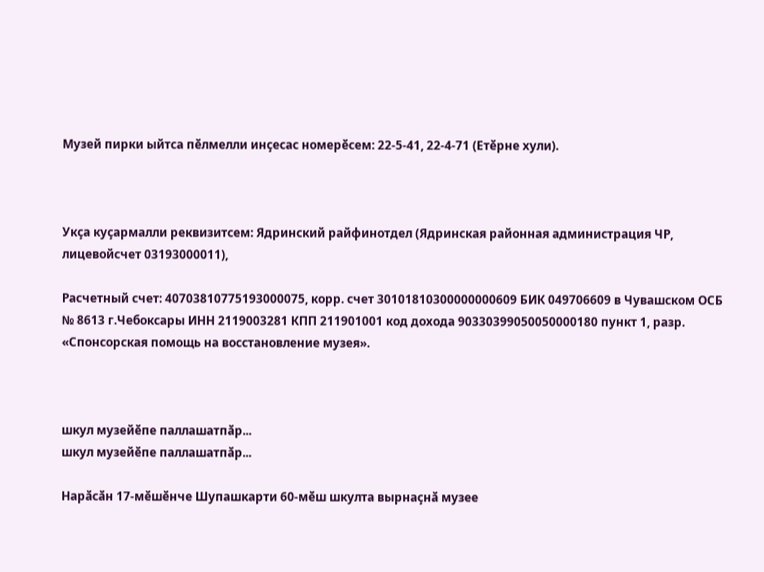Музей пирки ыйтса пӗлмелли инҫесас номерӗсем: 22-5-41, 22-4-71 (Етӗрне хули).



Укҫа куҫармалли реквизитсем: Ядринский райфинотдел (Ядринская районная администрация ЧР, лицевойсчет 03193000011),

Расчетный счет: 40703810775193000075, корр. счет 30101810300000000609 БИК 049706609 в Чувашском ОСБ № 8613 г.Чебоксары ИНН 2119003281 КПП 211901001 код дохода 90330399050050000180 пункт 1, разр. «Спонсорская помощь на восстановление музея».



шкул музейӗпе паллашатпӑр...
шкул музейӗпе паллашатпӑр...

Нарӑсӑн 17-мӗшӗнче Шупашкарти 60-мӗш шкулта вырнаҫнӑ музее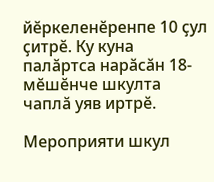йӗркеленӗренпе 10 ҫул ҫитрӗ. Ку куна палӑртса нарӑсӑн 18-мӗшӗнче шкулта чаплӑ уяв иртрӗ.

Мероприяти шкул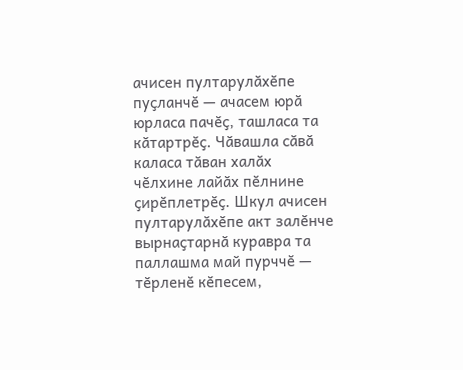ачисен пултарулӑхӗпе пуҫланчӗ — ачасем юрӑ юрласа пачӗҫ, ташласа та кӑтартрӗҫ. Чӑвашла сӑвӑ каласа тӑван халӑх чӗлхине лайӑх пӗлнине ҫирӗплетрӗҫ. Шкул ачисен пултарулӑхӗпе акт залӗнче вырнаҫтарнӑ куравра та паллашма май пурччӗ — тӗрленӗ кӗпесем,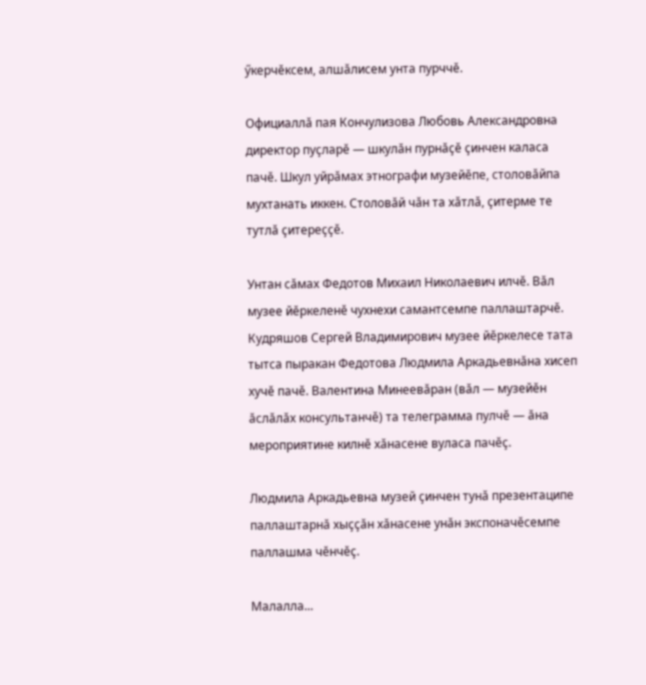ӳкерчӗксем, алшӑлисем унта пурччӗ.

Официаллӑ пая Кончулизова Любовь Александровна директор пуҫларӗ — шкулӑн пурнӑҫӗ ҫинчен каласа пачӗ. Шкул уйрӑмах этнографи музейӗпе, столовӑйпа мухтанать иккен. Столовӑй чӑн та хӑтлӑ, ҫитерме те тутлӑ ҫитереҫҫӗ.

Унтан сӑмах Федотов Михаил Николаевич илчӗ. Вӑл музее йӗркеленӗ чухнехи самантсемпе паллаштарчӗ. Кудряшов Сергей Владимирович музее йӗркелесе тата тытса пыракан Федотова Людмила Аркадьевнӑна хисеп хучӗ пачӗ. Валентина Минеевӑран (вӑл — музейӗн ӑслӑлӑх консультанчӗ) та телеграмма пулчӗ — ӑна мероприятине килнӗ хӑнасене вуласа пачӗҫ.

Людмила Аркадьевна музей ҫинчен тунӑ презентаципе паллаштарнӑ хыҫҫӑн хӑнасене унӑн экспоначӗсемпе паллашма чӗнчӗҫ.

Малалла...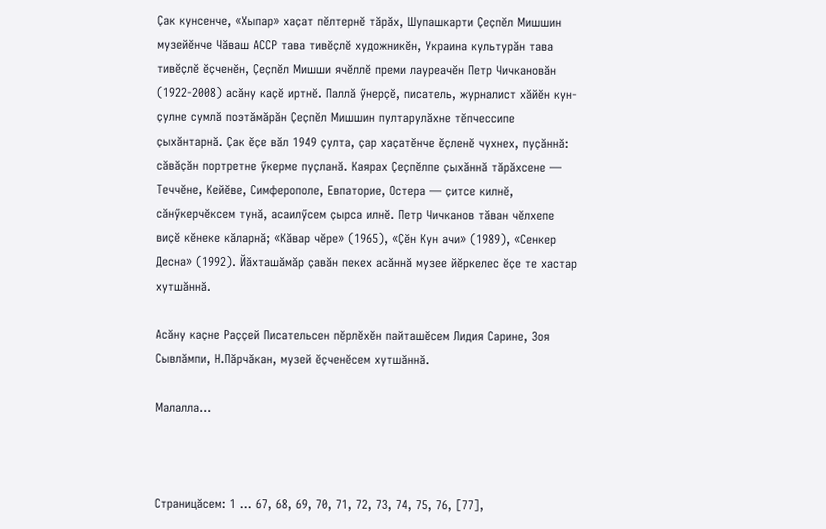Ҫак кунсенче, «Хыпар» хаҫат пӗлтернӗ тӑрӑх, Шупашкарти Ҫеҫпӗл Мишшин музейӗнче Чӑваш АССР тава тивӗҫлӗ художникӗн, Украина культурӑн тава тивӗҫлӗ ӗҫченӗн, Ҫеҫпӗл Мишши ячӗллӗ преми лауреачӗн Петр Чичкановӑн (1922-2008) асӑну каҫӗ иртнӗ. Паллӑ ӳнерҫӗ, писатель, журналист хӑйӗн кун-ҫулне сумлӑ поэтӑмӑрӑн Ҫеҫпӗл Мишшин пултарулӑхне тӗпчессипе ҫыхӑнтарнӑ. Ҫак ӗҫе вӑл 1949 ҫулта, ҫар хаҫатӗнче ӗҫленӗ чухнех, пуҫӑннӑ: сӑвӑҫӑн портретне ӳкерме пуҫланӑ. Каярах Ҫеҫпӗлпе ҫыхӑннӑ тӑрӑхсене — Теччӗне, Кейӗве, Симферополе, Евпаторие, Остера — ҫитсе килнӗ, сӑнӳкерчӗксем тунӑ, асаилӳсем ҫырса илнӗ. Петр Чичканов тӑван чӗлхепе виҫӗ кӗнеке кӑларнӑ; «Кӑвар чӗре» (1965), «Ҫӗн Кун ачи» (1989), «Сенкер Десна» (1992). Йӑхташӑмӑр ҫавӑн пекех асӑннӑ музее йӗркелес ӗҫе те хастар хутшӑннӑ.

Асӑну каҫне Раҫҫей Писательсен пӗрлӗхӗн пайташӗсем Лидия Сарине, Зоя Сывлӑмпи, Н.Пӑрчӑкан, музей ӗҫченӗсем хутшӑннӑ.

Малалла...



Страницӑсем: 1 ... 67, 68, 69, 70, 71, 72, 73, 74, 75, 76, [77],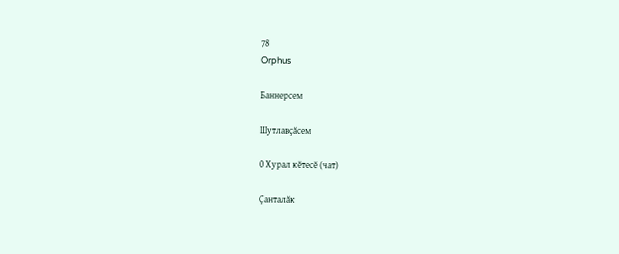78
Orphus

Баннерсем

Шутлавҫӑсем

0 Хурал кӗтесӗ (чат)

Ҫанталӑк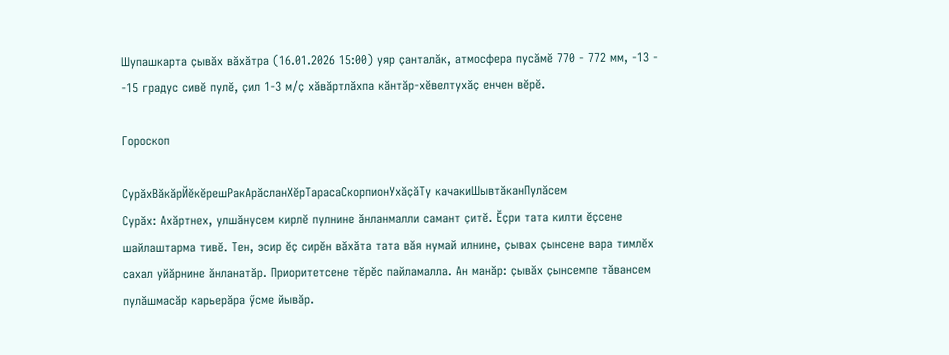Шупашкарта ҫывӑх вӑхӑтра (16.01.2026 15:00) уяр ҫанталӑк, атмосфера пусӑмӗ 770 - 772 мм, -13 - -15 градус сивӗ пулӗ, ҫил 1-3 м/ҫ хӑвӑртлӑхпа кӑнтӑр-хӗвелтухӑҫ енчен вӗрӗ.

Гороскоп

СурӑхВӑкӑрЙӗкӗрешРакАрӑсланХӗрТарасаСкорпионУхӑҫӑТу качакиШывтӑканПулӑсем
Сурӑх: Ахӑртнех, улшӑнусем кирлӗ пулнине ӑнланмалли самант ҫитӗ. Ӗҫри тата килти ӗҫсене шайлаштарма тивӗ. Тен, эсир ӗҫ сирӗн вӑхӑта тата вӑя нумай илнине, ҫывах ҫынсене вара тимлӗх сахал уйӑрнине ӑнланатӑр. Приоритетсене тӗрӗс пайламалла. Ан манӑр: ҫывӑх ҫынсемпе тӑвансем пулӑшмасӑр карьерӑра ӳсме йывӑр.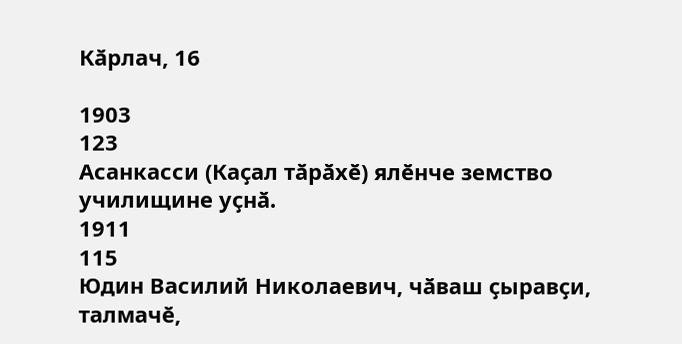Кӑрлач, 16

1903
123
Асанкасси (Каҫал тӑрӑхӗ) ялӗнче земство училищине уҫнӑ.
1911
115
Юдин Василий Николаевич, чӑваш ҫыравҫи, талмачӗ,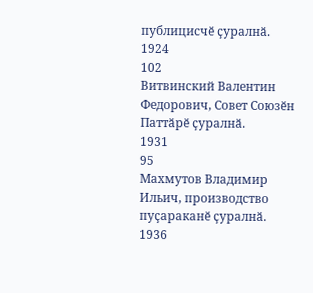публицисчӗ ҫуралнӑ.
1924
102
Витвинский Валентин Федорович, Совет Союзӗн Паттӑрӗ ҫуралнӑ.
1931
95
Махмутов Владимир Ильич, производство пуҫараканӗ ҫуралнӑ.
1936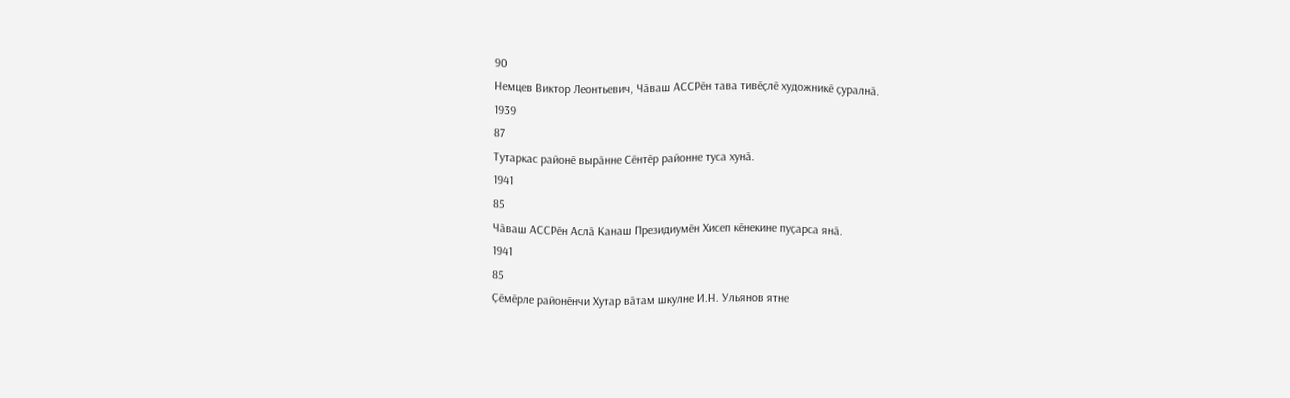90
Немцев Виктор Леонтьевич, Чӑваш АССРӗн тава тивӗҫлӗ художникӗ ҫуралнӑ.
1939
87
Тутаркас районӗ вырӑнне Сӗнтӗр районне туса хунӑ.
1941
85
Чӑваш АССРӗн Аслӑ Канаш Президиумӗн Хисеп кӗнекине пуҫарса янӑ.
1941
85
Ҫӗмӗрле районӗнчи Хутар вӑтам шкулне И.Н. Ульянов ятне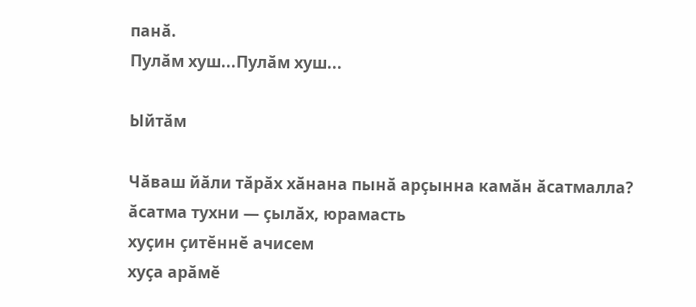панӑ.
Пулӑм хуш...Пулӑм хуш...

Ыйтӑм

Чӑваш йӑли тӑрӑх хӑнана пынӑ арҫынна камӑн ӑсатмалла?
ӑсатма тухни — ҫылӑх, юрамасть
хуҫин ҫитӗннӗ ачисем
хуҫа арӑмӗ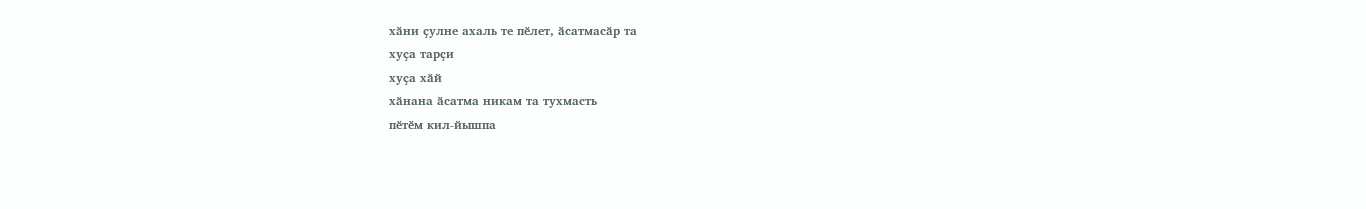хӑни ҫулне ахаль те пӗлет, ӑсатмасӑр та
хуҫа тарҫи
хуҫа хӑй
хӑнана ӑсатма никам та тухмасть
пӗтӗм кил-йышпа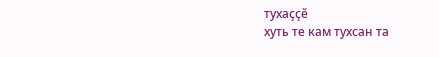тухаҫҫӗ
хуть те кам тухсан та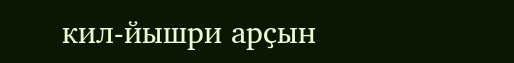кил-йышри арҫын